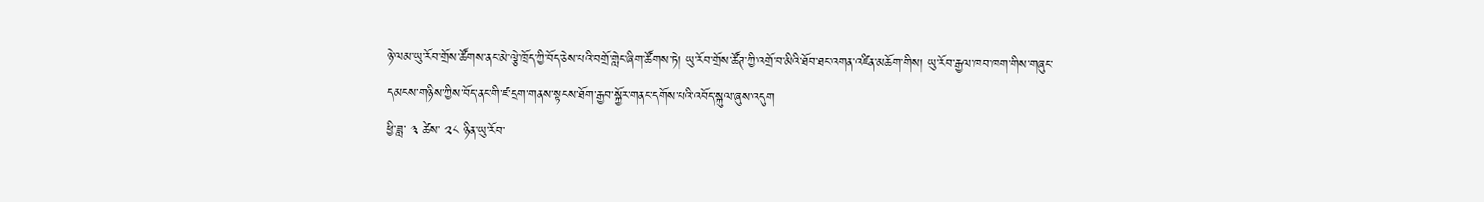ཉེ་ལམ་ཡུ་རོབ་གྲོས་ཚོགས་ནང་མེ་ལྕེ་ཁྲོད་ཀྱི་བོད་ཅེས་པའི་བགྲོ་གླེང་ཞིག་ཚོགས་ཏེ། ཡུ་རོབ་གྲོས་ཚོཊ་ཀྱི་འགྲོ་བ་མིའི་ཐོབ་ཐང་འགན་འཛིན་མཆོག་གིས། ཡུ་རོབ་རྒྱལ་ཁབ་ཁག་གིས་གཞུང་དམངས་གཉིས་ཀྱིས་བོད་ནང་གི་ཛ་དྲག་གནས་སྟངས་ཐོག་རྒྱབ་སྐྱོར་གནང་དགོས་པའི་འབོད་སྐུལ་ཞུས་འདུག
ཕྱི་ཟླ་ ༣ ཚེས་ ༢༨ ཉིན་ཡུ་རོབ་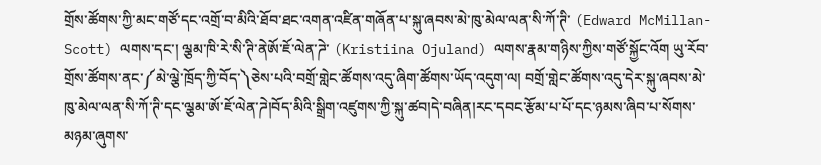གྲོས་ཚོགས་ཀྱི་མང་གཙོ་དང་འགྲོ་བ་མིའི་ཐོབ་ཐང་འགན་འཛིན་གཞོན་པ་སྐུ་ཞབས་མེ་ཁུ་མེལ་ལན་སི་ཀོ་ཊི་ (Edward McMillan-Scott) ལགས་དང་། ལྕམ་ཁི་རེ་སི་ཊི་ནེཨོ་ཇོ་ལེན་ཌེ་ (Kristiina Ojuland) ལགས་རྣམ་གཉིས་ཀྱིས་གཙོ་སྐྱོང་འོག ཡུ་རོབ་གྲོས་ཚོགས་ནང་༼མེ་ལྕེ་ཁྲོད་ཀྱི་བོད་༽ཅེས་པའི་བགྲོ་གླེང་ཚོགས་འདུ་ཞིག་ཚོགས་ཡོད་འདུག་ལ། བགྲོ་གླེང་ཚོགས་འདུ་དེར་སྐུ་ཞབས་མེ་ཁུ་མེལ་ལན་སི་ཀོ་ཊི་དང་ལྕམ་ཨོ་ཇོ་ལེན་ཌེ།བོད་མིའི་སྒྲིག་འཛུགས་ཀྱི་སྐུ་ཚབ།དེ་བཞིན།རང་དབང་རྩོམ་པ་པོ་དང་ཉམས་ཞིབ་པ་སོགས་མཉམ་ཞུགས་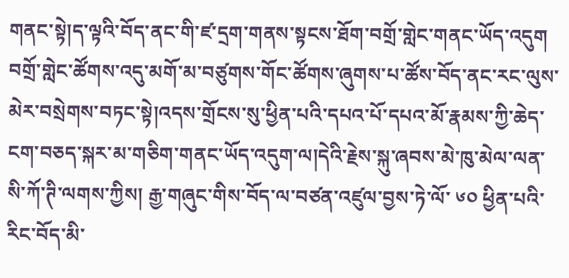གནང་སྟེ།ད་ལྟའི་བོད་ནང་གི་ཛ་དྲག་གནས་སྟངས་ཐོག་བགྲོ་གླེང་གནང་ཡོད་འདུག
བགྲོ་གླེང་ཚོགས་འདུ་མགོ་མ་བཙུགས་གོང་ཚོགས་ཞུགས་པ་ཚོས་བོད་ནང་རང་ལུས་མེར་བསྲེགས་བཏང་སྟེ།འདས་གྲོངས་སུ་ཕྱིན་པའི་དཔའ་པོ་དཔའ་མོ་རྣམས་ཀྱི་ཆེད་ངག་བཅད་སྐར་མ་གཅིག་གནང་ཡོད་འདུག་ལ།དེའི་རྗེས་སྐུ་ཞབས་མེ་ཁུ་མེལ་ལན་སི་ཀོ་ཊི་ལགས་ཀྱིས། རྒྱ་གཞུང་གིས་བོད་ལ་བཙན་འཛུལ་བྱས་ཏེ་ལོ་ ༦༠ ཕྱིན་པའི་རིང་བོད་མི་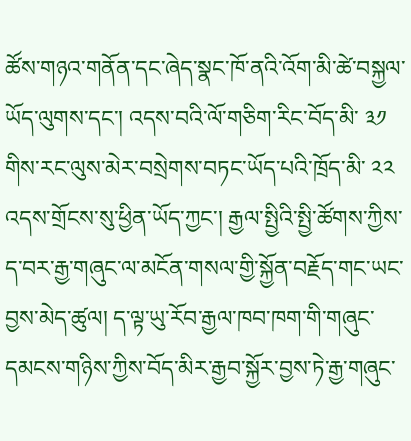ཚོས་གཉའ་གནོན་དང་ཞེད་སྣང་ཁོ་ནའི་འོག་མི་ཚེ་བསྐྱལ་ཡོད་ལུགས་དང་། འདས་བའི་ལོ་གཅིག་རིང་བོད་མི་ ༣༡ གིས་རང་ལུས་མེར་བསྲེགས་བཏང་ཡོད་པའི་ཁྲོད་མི་ ༢༢ འདས་གྲོངས་སུ་ཕྱིན་ཡོད་ཀྱང་། རྒྱལ་སྤྱིའི་སྤྱི་ཚོགས་ཀྱིས་ད་བར་རྒྱ་གཞུང་ལ་མངོན་གསལ་གྱི་སྐྱོན་བརྗོད་གང་ཡང་བྱས་མེད་ཚུལ། ད་ལྟ་ཡུ་རོབ་རྒྱལ་ཁབ་ཁག་གི་གཞུང་དམངས་གཉིས་ཀྱིས་བོད་མིར་རྒྱབ་སྐྱོར་བྱས་ཏེ་རྒྱ་གཞུང་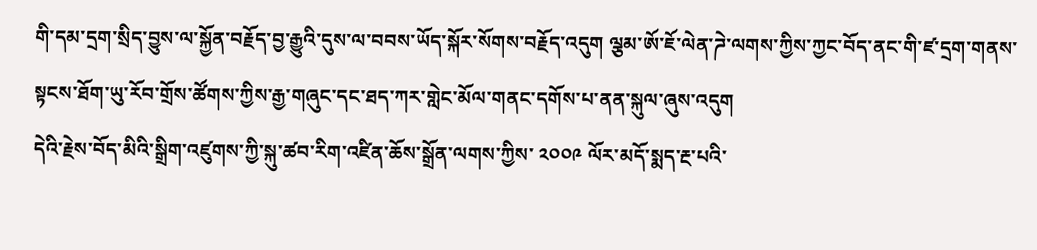གི་དམ་དྲག་སྲིད་བྱུས་ལ་སྐྱོན་བརྗོད་བྱ་རྒྱུའི་དུས་ལ་བབས་ཡོད་སྐོར་སོགས་བརྗོད་འདུག ལྕམ་ཨོ་ཇོ་ལེན་ཌེ་ལགས་ཀྱིས་ཀྱང་བོད་ནང་གི་ཛ་དྲག་གནས་སྟངས་ཐོག་ཡུ་རོབ་གྲོས་ཚོགས་ཀྱིས་རྒྱ་གཞུང་དང་ཐད་ཀར་གླེང་མོལ་གནང་དགོས་པ་ནན་སྐུལ་ཞུས་འདུག
དེའི་རྗེས་བོད་མིའི་སྒྲིག་འཛུགས་ཀྱི་སྐུ་ཚབ་རིག་འཛིན་ཆོས་སྒྲོན་ལགས་ཀྱིས་ ༢༠༠༩ ལོར་མདོ་སྨད་རྔ་པའི་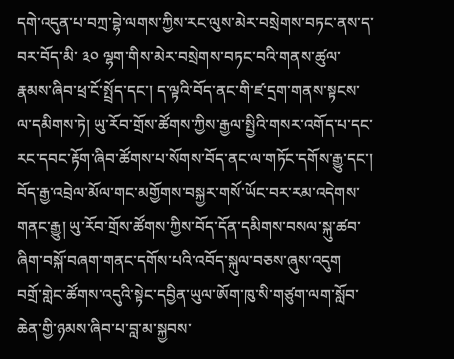དགེ་འདུན་པ་བཀྲ་བྷེ་ལགས་ཀྱིས་རང་ལུས་མེར་བསྲེགས་བཏང་ནས་ད་བར་བོད་མི་ ༣༠ ལྷག་གིས་མེར་བསྲེགས་བཏང་བའི་གནས་ཚུལ་རྣམས་ཞིབ་ཕྲ་ངོ་སྤྲོད་དང་། ད་ལྟའི་བོད་ནང་གི་ཛ་དྲག་གནས་སྟངས་ལ་དམིགས་ཏེ། ཡུ་རོབ་གྲོས་ཚོགས་ཀྱིས་རྒྱལ་སྤྱིའི་གསར་འགོད་པ་དང་རང་དབང་རྟོག་ཞིབ་ཚོགས་པ་སོགས་བོད་ནང་ལ་གཏོང་དགོས་རྒྱུ་དང་། བོད་རྒྱ་འབྲེལ་མོལ་གང་མགྱོགས་བསྐྱར་གསོ་ཡོང་བར་རམ་འདེགས་གནང་རྒྱུ། ཡུ་རོབ་གྲོས་ཚོགས་ཀྱིས་བོད་དོན་དམིགས་བསལ་སྐུ་ཚབ་ཞིག་བསྐོ་བཞག་གནང་དགོས་པའི་འབོད་སྐུལ་བཅས་ཞུས་འདུག
བགྲོ་གླེང་ཚོགས་འདུའི་སྟེང་དབྱིན་ཡུལ་ཨོག་ཁུ་སི་གཙུག་ལག་སློབ་ཆེན་གྱི་ཉམས་ཞིབ་པ་བླ་མ་སྐྱབས་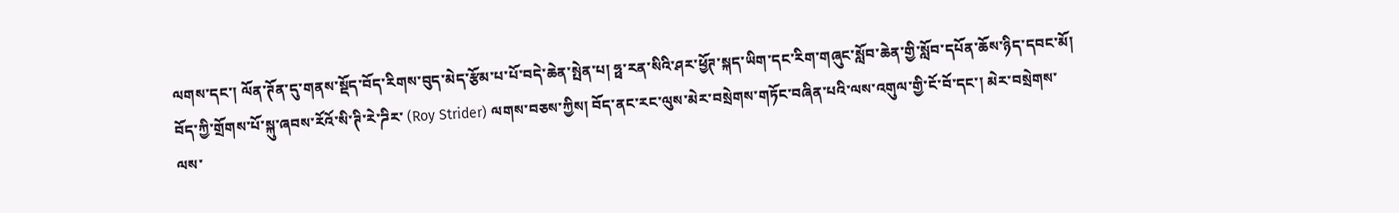ལགས་དང་། ལོན་ཊོན་དུ་གནས་སྡོད་བོད་རིགས་བུད་མེད་རྩོམ་པ་པོ་བདེ་ཆེན་སྤེན་པ། ཧྥ་རན་སིའི་ཤར་ཕྱོཊ་སྐད་ཡིག་དང་རིག་གཞུང་སློབ་ཆེན་གྱི་སློབ་དཔོན་ཆོས་ཉིད་དབང་མོ། བོད་ཀྱི་གྲོགས་པོ་སྐུ་ཞབས་རོའོ་སི་ཊི་རེ་ཌིར་ (Roy Strider) ལགས་བཅས་ཀྱིས། བོད་ནང་རང་ལུས་མེར་བསྲེགས་གཏོང་བཞིན་པའི་ལས་འགུལ་གྱི་ངོ་བོ་དང་། མེར་བསྲེགས་ལས་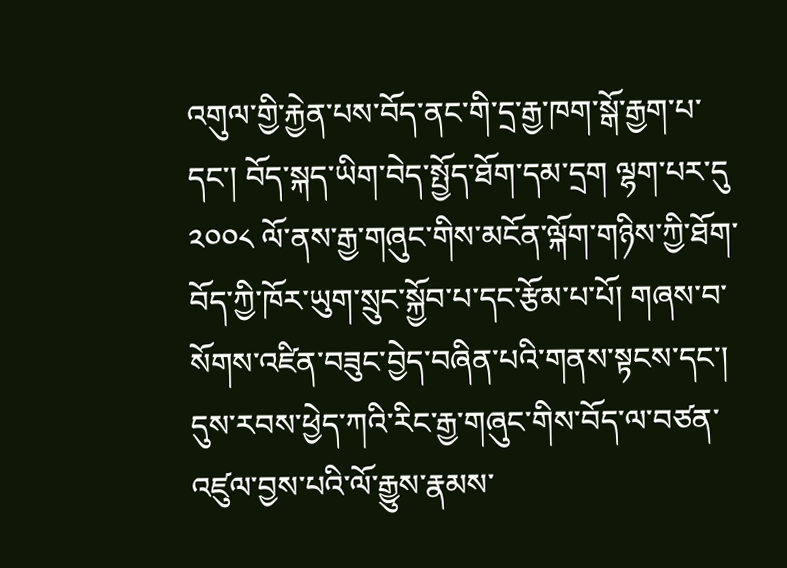འགུལ་གྱི་རྐྱེན་པས་བོད་ནང་གི་དྲ་རྒྱ་ཁག་སྒོ་རྒྱག་པ་དང་། བོད་སྐད་ཡིག་བེད་སྤྱོད་ཐོག་དམ་དྲག ལྷག་པར་དུ ༢༠༠༨ ལོ་ནས་རྒྱ་གཞུང་གིས་མངོན་ལྐོག་གཉིས་ཀྱི་ཐོག་བོད་ཀྱི་ཁོར་ཡུག་སྲུང་སྐྱོབ་པ་དང་རྩོམ་པ་པོ། གཞས་བ་སོགས་འཛིན་བཟུང་བྱེད་བཞིན་པའི་གནས་སྟངས་དང་། དུས་རབས་ཕྱེད་ཀའི་རིང་རྒྱ་གཞུང་གིས་བོད་ལ་བཙན་འཛུལ་བྱས་པའི་ལོ་རྒྱུས་རྣམས་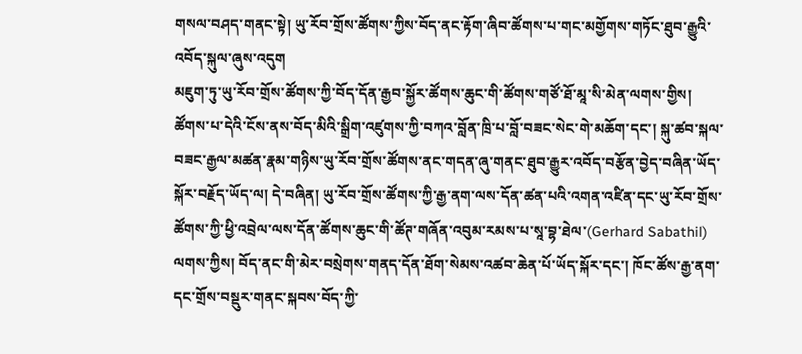གསལ་བཤད་གནང་སྟེ། ཡུ་རོབ་གྲོས་ཚོགས་ཀྱིས་བོད་ནང་རྟོག་ཞིབ་ཚོགས་པ་གང་མགྱོགས་གཏོང་ཐུབ་རྒྱུའི་འབོད་སྐུལ་ཞུས་འདུག
མཇུག་ཏུ་ཡུ་རོབ་གྲོས་ཚོགས་ཀྱི་བོད་དོན་རྒྱབ་སྐྱོར་ཚོགས་ཆུང་གི་ཚོགས་གཙོ་ཐོ་མཱ་སི་མེན་ལགས་གྱིས། ཚོགས་པ་དེའི་ངོས་ནས་བོད་མིའི་སྒྲིག་འཛུགས་ཀྱི་བཀའ་བློན་ཁྲི་པ་བློ་བཟང་སེང་གེ་མཆོག་དང་། སྐུ་ཚབ་སྐལ་བཟང་རྒྱལ་མཚན་རྣམ་གཉིས་ཡུ་རོབ་གྲོས་ཚོགས་ནང་གདན་ཞུ་གནང་ཐུབ་རྒྱུར་འབོད་བརྩོན་བྱེད་བཞིན་ཡོད་སྐོར་བརྗོད་ཡོད་ལ། དེ་བཞིན། ཡུ་རོབ་གྲོས་ཚོགས་ཀྱི་རྒྱ་ནག་ལས་དོན་ཚན་པའི་འགན་འཛིན་དང་ཡུ་རོབ་གྲོས་ཚོགས་ཀྱི་ཕྱི་འབྲེལ་ལས་དོན་ཚོགས་ཆུང་གི་ཚོཊ་གཞོན་འབུམ་རམས་པ་སཱ་བྷ་ཐེལ་(Gerhard Sabathil) ལགས་ཀྱིས། བོད་ནང་གི་མེར་བསྲེགས་གནད་དོན་ཐོག་སེམས་འཚབ་ཆེན་པོ་ཡོད་སྐོར་དང་། ཁོང་ཚོས་རྒྱ་ནག་དང་གྲོས་བསྡུར་གནང་སྐབས་བོད་ཀྱི་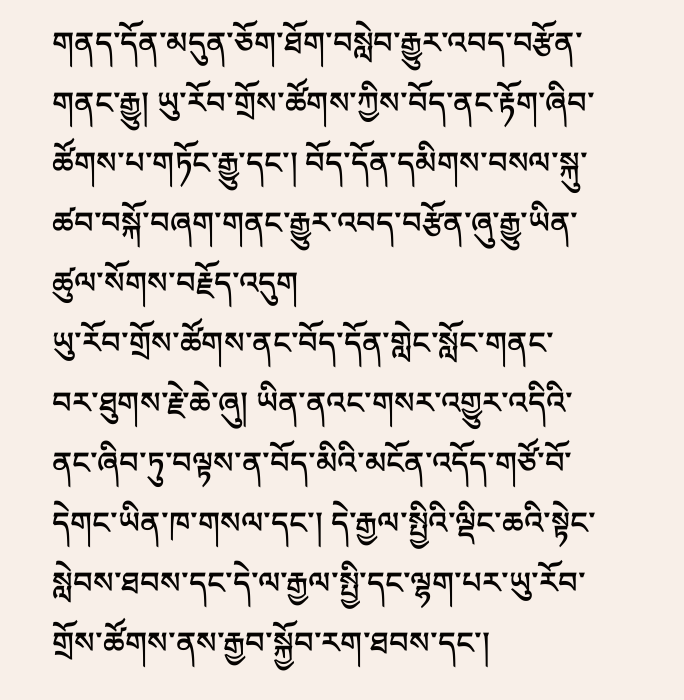གནད་དོན་མདུན་ཅོག་ཐོག་བསླེབ་རྒྱུར་འབད་བརྩོན་གནང་རྒྱུ། ཡུ་རོབ་གྲོས་ཚོགས་ཀྱིས་བོད་ནང་རྟོག་ཞིབ་ཚོགས་པ་གཏོང་རྒྱུ་དང་། བོད་དོན་དམིགས་བསལ་སྐུ་ཚབ་བསྐོ་བཞག་གནང་རྒྱུར་འབད་བརྩོན་ཞུ་རྒྱུ་ཡིན་ཚུལ་སོགས་བརྗོད་འདུག
ཡུ་རོབ་གྲོས་ཚོགས་ནང་བོད་དོན་གླེང་སློང་གནང་བར་ཐུགས་རྗེ་ཆེ་ཞུ། ཡིན་ནའང་གསར་འགྱུར་འདིའི་ནང་ཞིབ་ཏུ་བལྟས་ན་བོད་མིའི་མངོན་འདོད་གཙོ་བོ་དེགང་ཡིན་ཁ་གསལ་དང་། དེ་རྒྱལ་སྤྱིའི་ལྡིང་ཆའི་སྟེང་སླེབས་ཐབས་དང་དེ་ལ་རྒྱལ་སྤྱི་དང་ལྷག་པར་ཡུ་རོབ་གྲོས་ཚོགས་ནས་རྒྱབ་སྐྱོབ་རག་ཐབས་དང་།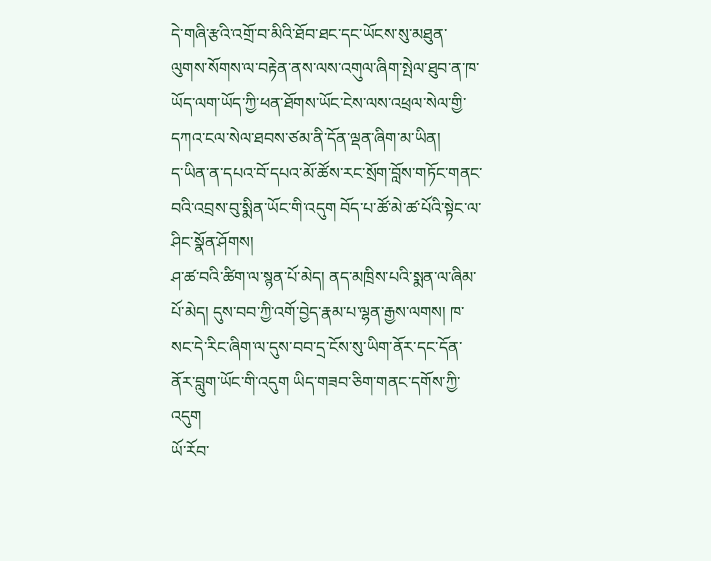དེ་གཞི་རྩའི་འགྲོ་བ་མིའི་ཐོབ་ཐང་དང་ཡོངས་སུ་མཐུན་ལུགས་སོགས་ལ་བརྟེན་ནས་ལས་འགུལ་ཞིག་སྤེལ་ཐུབ་ན་ཁ་ཡོད་ལག་ཡོད་ཀྱི་ཕན་ཐོགས་ཡོང་ངེས་ལས་འཕྲལ་སེལ་གྱི་དཀའ་ངལ་སེལ་ཐབས་ཙམ་ནི་དོན་ལྡན་ཞིག་མ་ཡིན།
ད་ཡིན་ན་དཔའ་བོ་དཔའ་མོ་ཚོས་རང་སྲོག་བློས་གཏོང་གནང་བའི་འབྲས་བུ་སྨིན་ཡོང་གི་འདུག བོད་པ་ཚོ་མེ་ཚ་པོའི་སྟེང་ལ་ཤིང་སྣོན་ཤོགས།
ཤ་ཚ་བའི་ཚིག་ལ་སྙན་པོ་མེད། ནད་མཁྲིས་པའི་སྨན་ལ་ཞིམ་པོ་མེད། དུས་བབ་ཀྱི་འགོ་བྱེད་རྣམ་པ་ལྷན་རྒྱས་ལགས། ཁ་སང་དེ་རིང་ཞིག་ལ་དུས་བབ་དྲ་ངོས་སུ་ཡིག་ནོར་དང་དོན་ནོར་བླུག་ཡོང་གི་འདུག ཡིད་གཟབ་ཅིག་གནང་དགོས་ཀྱི་འདུག
ཡོ་རོབ་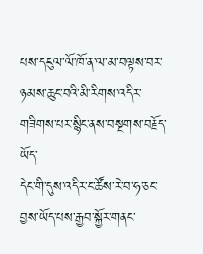པས་དངུལ་ལོ་ཁོ་ན་ལ་མ་བལྟས་བར་ཉམས་ཆུང་བའི་མི་རིགས་འདིར་གཟིགས་པར་སྙིང་ནས་བསྔགས་བརྗོད་ཡོད་
དེང་གི་དུས་འདིར་ང་ཚོས་རེ་བ་ཧ་ཅང་བྱས་ཡོད་པས་རྒྱབ་སྐྱོར་གནང་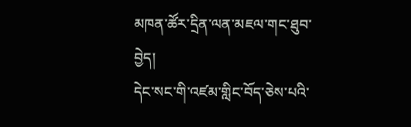མཁན་ཚོར་དྲིན་ལན་མཇལ་གང་ཐུབ་བྱེད།
དེང་སང་གི་འཛམ་གླིང་བོད་ཅེས་པའི་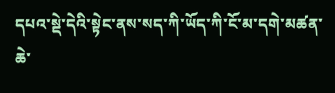དཔའ་སྡེ་དེའི་སྟེང་ནས་སད་ཀི་ཡོད་ཀི་ངོ་མ་དགེ་མཚན་ཆེ་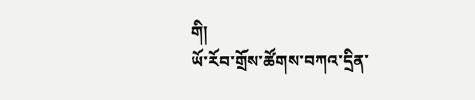གི།
ཡོ་རོབ་གྲོས་ཚོགས་བཀའ་དྲིན་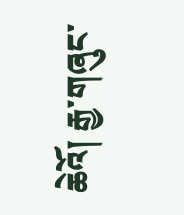ཆེའོ། རྒྱ་གཞུང་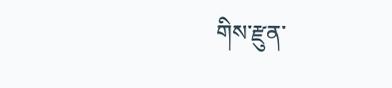གིས་རྫུན་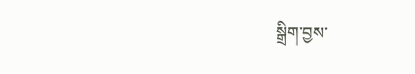སྒྲིག་བྱས་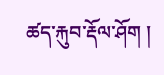ཚད་རྐུབ་རྡོལ་ཤོག །